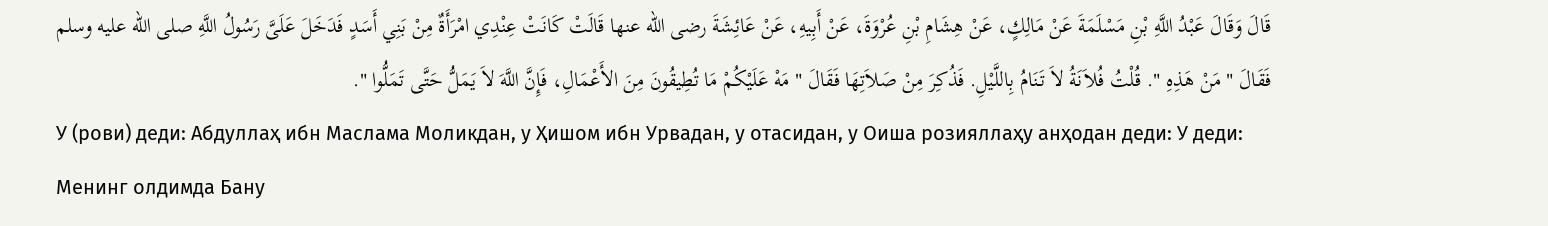قَالَ وَقَالَ عَبْدُ اللَّهِ بْنِ مَسْلَمَةَ عَنْ مَالِكٍ، عَنْ هِشَامِ بْنِ عُرْوَةَ، عَنْ أَبِيهِ، عَنْ عَائِشَةَ رضى الله عنها قَالَتْ كَانَتْ عِنْدِي امْرَأَةٌ مِنْ بَنِي أَسَدٍ فَدَخَلَ عَلَىَّ رَسُولُ اللَّهِ صلى الله عليه وسلم فَقَالَ " مَنْ هَذِهِ ". قُلْتُ فُلاَنَةُ لاَ تَنَامُ بِاللَّيْلِ. فَذُكِرَ مِنْ صَلاَتِهَا فَقَالَ " مَهْ عَلَيْكُمْ مَا تُطِيقُونَ مِنَ الأَعْمَالِ، فَإِنَّ اللَّهَ لاَ يَمَلُّ حَتَّى تَمَلُّوا ".
У (рови) деди: Абдуллаҳ ибн Маслама Моликдан, у Ҳишом ибн Урвадан, у отасидан, у Оиша розияллаҳу анҳодан деди: У деди: Менинг олдимда Бану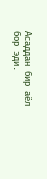Асаддан бир аёл бор эди.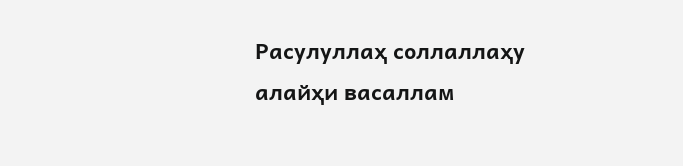Расулуллаҳ соллаллаҳу алайҳи васаллам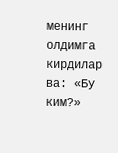менинг олдимга кирдилар ва: «Бу ким?»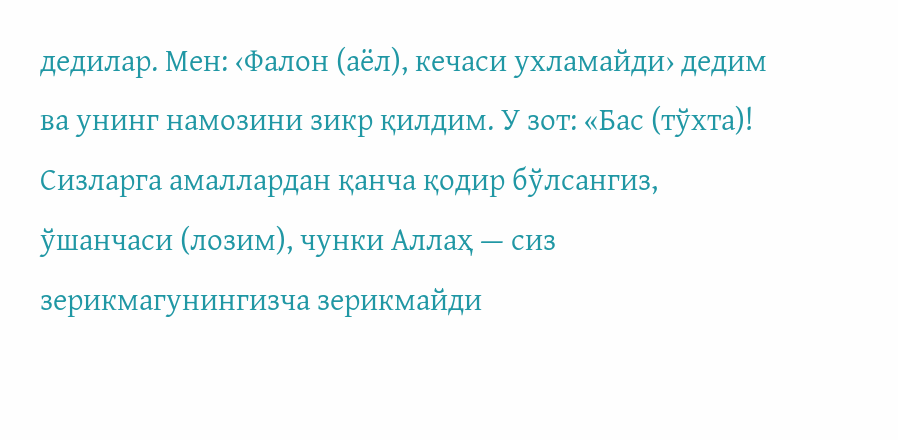дедилар. Мен: ‹Фалон (аёл), кечаси ухламайди› дедим ва унинг намозини зикр қилдим. У зот: «Бас (тўхта)! Сизларга амаллардан қанча қодир бўлсангиз, ўшанчаси (лозим), чунки Аллаҳ — сиз зерикмагунингизча зерикмайди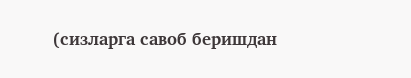(сизларга савоб беришдан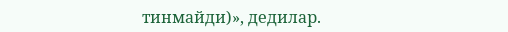тинмайди)», дедилар.